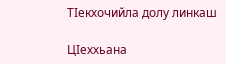ТIекхочийла долу линкаш

ЦIеххьана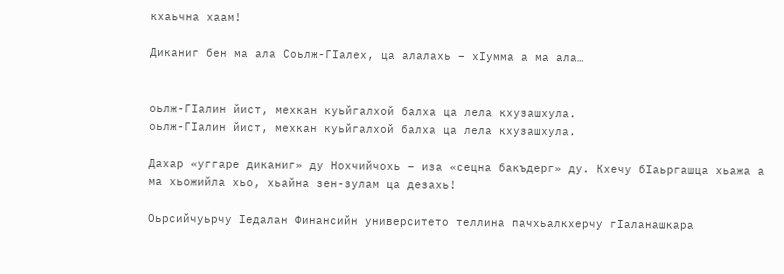кхаьчна хаам!

Диканиг бен ма ала Соьлж-ГIалех, ца алалахь – хIумма а ма ала…


оьлж-ГIалин йист, мехкан куьйгалхой балха ца лела кхузашхула.
оьлж-ГIалин йист, мехкан куьйгалхой балха ца лела кхузашхула.

Дахар «уггаре диканиг» ду Нохчийчохь – иза «сецна бакъдерг» ду. Кхечу бIаьргашца хьажа а ма хьожийла хьо, хьайна зен-зулам ца дезахь!

Оьрсийчуьрчу Iедалан Финансийн университето теллина пачхьалкхерчу гIаланашкара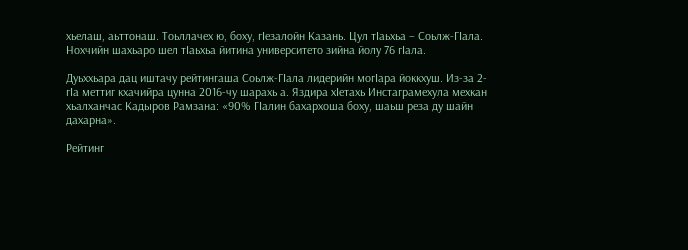хьелаш, аьттонаш. Тоьллачех ю, боху, гIезалойн Казань. Цул тIаьхьа – Соьлж-ГIала. Нохчийн шахьаро шел тIаьхьа йитина университето зийна йолу 76 гIала.

Дуьххьара дац иштачу рейтингаша Соьлж-ГIала лидерийн могIара йоккхуш. Из-за 2-гIа меттиг кхачийра цунна 2016-чу шарахь а. Яздира хIетахь Инстаграмехула мехкан хьалханчас Кадыров Рамзана: «90% ГIалин бахархоша боху, шаьш реза ду шайн дахарна».

Рейтинг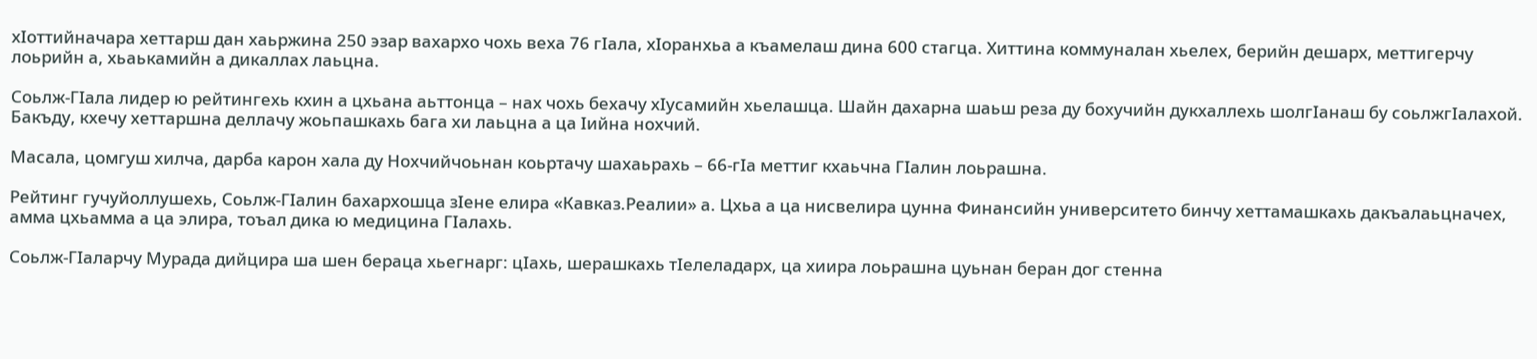хIоттийначара хеттарш дан хаьржина 250 эзар вахархо чохь веха 76 гIала, хIоранхьа а къамелаш дина 600 стагца. Хиттина коммуналан хьелех, берийн дешарх, меттигерчу лоьрийн а, хьаькамийн а дикаллах лаьцна.

Соьлж-ГIала лидер ю рейтингехь кхин а цхьана аьттонца – нах чохь бехачу хIусамийн хьелашца. Шайн дахарна шаьш реза ду бохучийн дукхаллехь шолгIанаш бу соьлжгIалахой. Бакъду, кхечу хеттаршна деллачу жоьпашкахь бага хи лаьцна а ца Iийна нохчий.

Масала, цомгуш хилча, дарба карон хала ду Нохчийчоьнан коьртачу шахаьрахь – 66-гIа меттиг кхаьчна ГIалин лоьрашна.

Рейтинг гучуйоллушехь, Соьлж-ГIалин бахархошца зIене елира «Кавказ.Реалии» а. Цхьа а ца нисвелира цунна Финансийн университето бинчу хеттамашкахь дакъалаьцначех, амма цхьамма а ца элира, тоъал дика ю медицина ГIалахь.

Соьлж-ГIаларчу Мурада дийцира ша шен бераца хьегнарг: цIахь, шерашкахь тIелеладарх, ца хиира лоьрашна цуьнан беран дог стенна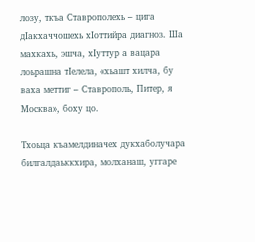лозу, ткъа Ставрополехь – цига дIакхаччошехь хIоттийра диагноз. Ша махкахь, эшча, хIуттур а вацара лоьрашна тIелела, «хьашт хилча, бу ваха меттиг – Ставрополь, Питер, я Москва», боху цо.

Тхоьца къамелдиначех дукхаболучара билгалдаьккхира, молханаш, уггаре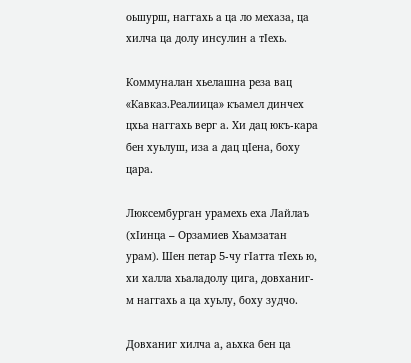оьшурш, наггахь а ца ло мехаза, ца хилча ца долу инсулин а тIехь.

Коммуналан хьелашна реза вац «Кавказ.Реалиица» къамел динчех цхьа наггахь верг а. Хи дац юкъ-кара бен хуьлуш, иза а дац цIена, боху цара.

Люксембурган урамехь еха Лайлаъ (хIинца – Орзамиев Хьамзатан урам). Шен петар 5-чу гIатта тIехь ю, хи халла хьаладолу цига, довханиг-м наггахь а ца хуьлу, боху зудчо.

Довханиг хилча а, аьхка бен ца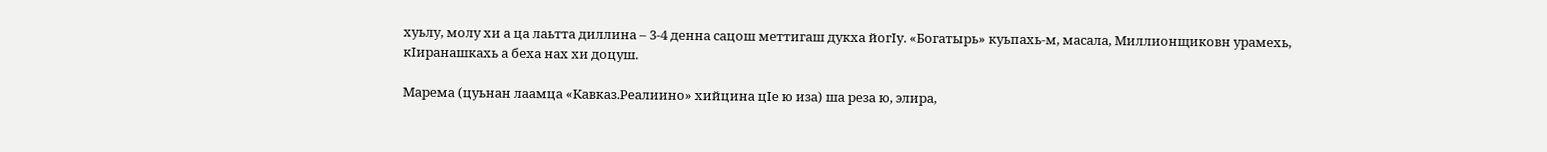хуьлу, молу хи а ца лаьтта диллина – 3-4 денна сацош меттигаш дукха йогIу. «Богатырь» куьпахь-м, масала, Миллионщиковн урамехь, кIиранашкахь а беха нах хи доцуш.

Марема (цуьнан лаамца «Кавказ.Реалиино» хийцина цIе ю иза) ша реза ю, элира,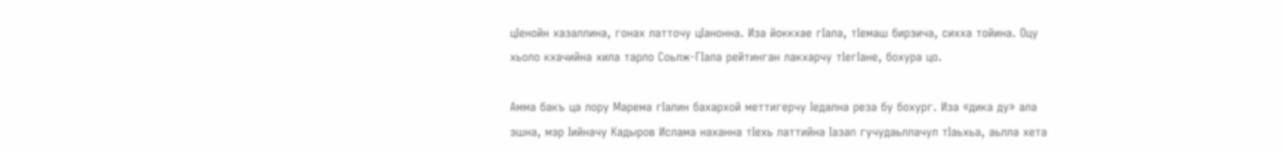цIенойн хазаллина, гонах латточу цIанонна. Иза йоккхае гIала, тIемаш бирзича, сихха тойина. Оцу хьоло кхачийна хила тарло Соьлж-ГIала рейтинган лакхарчу тIегIане, бохура цо.

Амма бакъ ца лору Марема гIалин бахархой меттигерчу Iедална реза бу бохург. Иза «дика ду» ала эшна, мэр Iийначу Кадыров Ислама наханна тIехь латтийна Iазап гучудаьллачул тIаьхьа, аьлла хета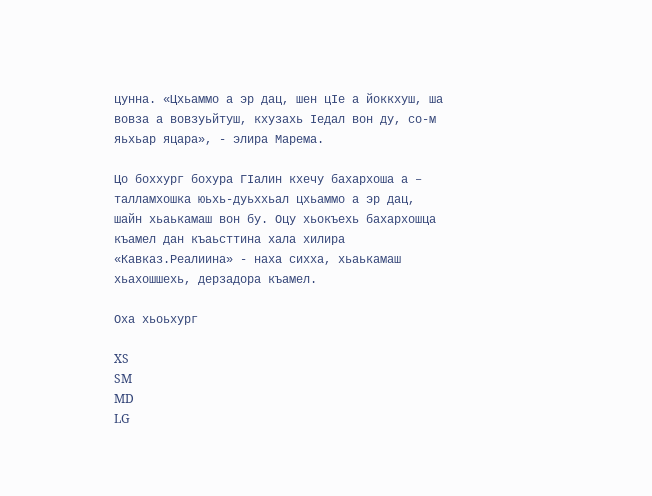цунна. «Цхьаммо а эр дац, шен цIе а йоккхуш, ша вовза а вовзуьйтуш, кхузахь Iедал вон ду, со-м яьхьар яцара», - элира Марема.

Цо боххург бохура ГIалин кхечу бахархоша а – талламхошка юьхь-дуьххьал цхьаммо а эр дац, шайн хьаькамаш вон бу. Оцу хьокъехь бахархошца къамел дан къаьсттина хала хилира «Кавказ.Реалиина» - наха сихха, хьаькамаш хьахошшехь, дерзадора къамел.

Оха хьоьхург

XS
SM
MD
LG